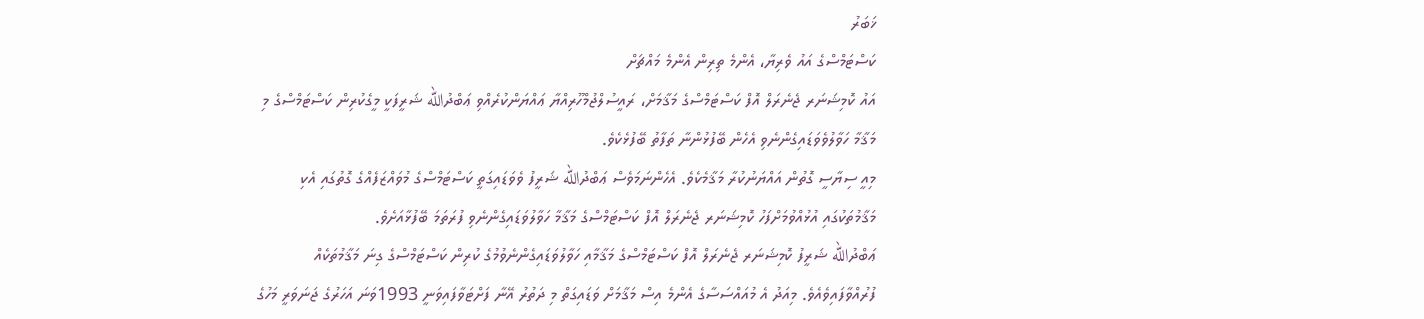ޚަބަރު
ކަސްޓަމްސްގެ އައު ވެރިޔާ، އެންމެ ތިރިން އެންމެ މައްޗަށް
އައު ކޮމިޝަނަރ ޖެނެރަލް އޮފް ކަސްޓަމްސްގެ މަޤާމަށް، ރައީސުލްޖުމްހޫރިއްޔާ ޢައްޔަންކުރެއްވި ޢަބްދުالله ޝަރީފަކީ މީގެކުރިން ކަސްޓަމްސްގެ މި މަޤާމާ ހަވާލުވެވަޑައިގެންނެވި އެހެން ބޭފުޅުންނާ ތަފާތު ބޭފުޅެކެވެ.
މިއީ ސިޔާސީ ގޮތުން އައްޔަނުކުރާ މަޤާމެކެވެ. އެހެންނަމަވެސް ޢަބްދުالله ޝަރީފު ވެވަޑައިގަތީ ކަސްޓަމްސްގެ މުވައްޒަފެއްގެ ގޮތުގައި އެކި މަޤާމުތަކުގައި އުޅުއްވުމަށްފަހު ކޮމިޝަނަރ ޖެނެރަލް އޮފް ކަސްޓަމްސްގެ މަޤާމާ ހަވާލުވަޑައިގެންނެވި ފުރަތަމަ ބޭފުޅާއަށެވެ.
ޢަބްދުالله ޝަރީފު ކޮމިޝަނަރ ޖެނެރަލް އޮފް ކަސްޓަމްސްގެ މަޤާމާއި ހަވާލުވަޑައިގެންނެވުމުގެ ކުރިން ކަސްޓަމްސްގެ ގިނަ މަޤާމުތަކެއް ފުރުއްވާފައިވެއެވެ. މިއަދު އެ މުއައްސަސާގެ އެންމެ އިސް މަޤާމަށް ވަޑައިގަތް މި ދަތުރު އޭނާ ފަށްޓަވާފައިވަނީ 1993ވަނަ އަހަރުގެ ޖަނަވަރީ މަހުގެ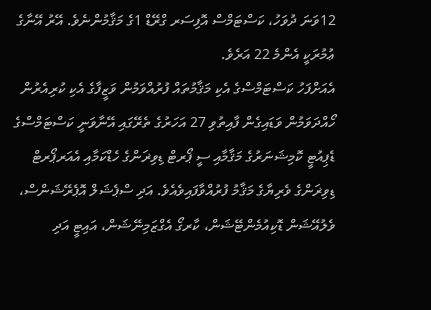12ވަނަ ދުވަހު، ކަސްޓަމްސް އޮފިސަރ ގްރޭޑް 1ގެ މަޤާމުންނެވެ. އޭރު އޭނާގެ ޢުމުރަކީ އެންމެ 22 އަރެވެ.
އެއަށްފަހު ކަސްޓަމްސްގެ އެކި މަޤާމުތައް ފުރުއްވަމުން ވަޒީފާގެ އެކި ކުރިއެރުން ހޯއްދަވަމުން ވަޑައިގެން ފާއިތުވި 27 އަހަރުގެ ތެރޭގައި އޭނާވަނީ ކަސްޓަމްސްގެ ޑެޕިއުޓީ ކޮމިޝަނަރުގެ މަޤާމާއި ސީ ޕޯރޓް ޑިވިޜަންގެ ހެޑްކަމާއި އެއަރޕޯރޓް ޑިވިޜަންގެ ވެރިޔާގެ މަޤާމު ފުރުއްވާފައިވެއެވެ. އަދި ސްޕެޝަލް އޮޕެރޭޝަންސް، ވެލުއޭޝަން ޑޮކިއުމެންޓޭޝަން، ކާރގޯ އެގްޒަމިނޭޝަން، އައިޓީ އަދި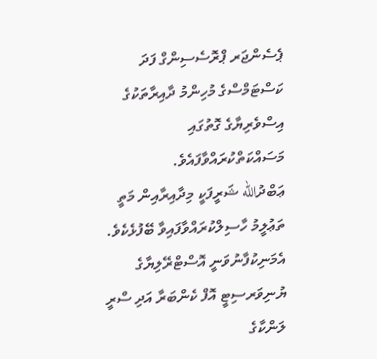ޕެސެންޖަރ ޕްރޮސެސިންގް ފަދަ ކަސްޓަމްސްގެ މުހިންމު ދާއިރާތަކުގެ އިސްވެރިޔާގެ ގޮތުގައި މަސައްކަތްކުރައްވާފައެވެ.
ޢަބްދުالله ޝަރީފަކީ މިދާއިރާއިން މަތީ ތަޢުލީމު ހާސިލްކުރައްވާފައިވާ ބޭފުޅެކެވެ. އެމަނިކުފާނުވަނީ އޮސްޓްރޭލިޔާގެ ޔުނިވަރސިޓީ އޮފް ކެންބަރާ އަދި ސްރީ ލަންކާގެ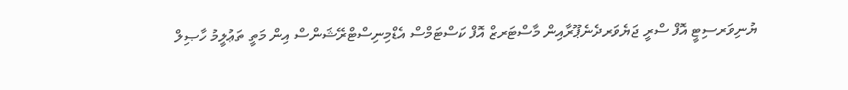ޔުނިވަރސިޓީ އޮފް ސްރީ ޖަޔެވަރދެނެޕޫރާއިން މާސްޓަރޒް އޮފް ކަސްޓަމްސް އެޑްމިނިސްޓްރޭޝަންސް އިން މަތީ ތަޢުލީމު ހާޞިލް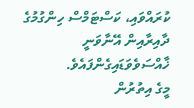ކުރައްވައި، ކަސްޓަމްސް ހިންގުމުގެ ދާއިރާއިން އޭނާވަނީ ޚާއްސަވެވަޑައިގެންފައެވެ.
މީގެ އިތުރުން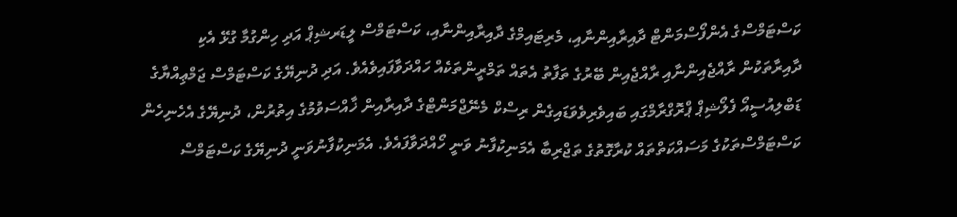ކަސްޓަމްސްގެ އެންފޯސްމަންޓް ދާއިރާއިންނާއި، މެރިޓައިމްގެ ދާއިރާއިންނާއި، ކަސްޓަމްސް ލީޑަރޝިޕް އަދި ހިންގުމާ ގުޅޭ އެކި ދާއިރާތަކުން ރާއްޖެއިންނާއި ރާއްޖެއިން ބޭރުގެ ތަފާތު އެތައް ތަމްރީންތަކެއް ހައްދަވާފައިވެއެވެ. އަދި ދުނިޔޭގެ ކަސްޓަމްސް ޖަމްޢިއްޔާގެ ޑަބްލިއުސީއޯ ފެލޯޝިޕް ޕްރޮގްރާމްގައި ބައިވެރިވެވަޑައިގެން ރިސްކް މެނޭޖްމަންޓްގެ ދާއިރާއިން ޚާއްސަވުމުގެ އިތުރުން، ދުނިޔޭގެ އެހެނިހެން ކަސްޓަމްސްތަކުގެ މަސައްކަތްތައް ކުރާގޮތުގެ ތަޖްރިބާ އެމަނިކުފާނު ވަނީ ހޯއްދަވާފައެވެ. އެމަނިކުފާނުވަނީ ދުނިޔޭގެ ކަސްޓަމްސް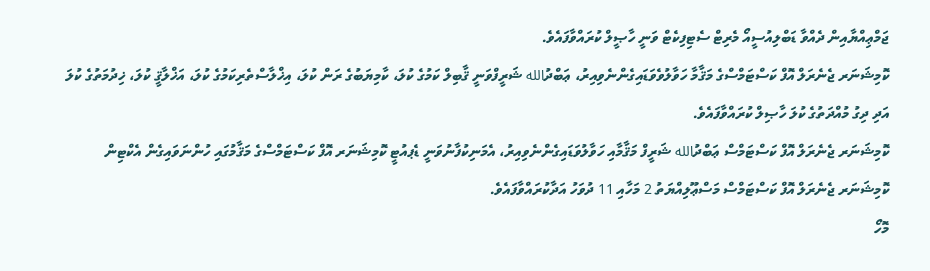ޖަމްޢިއްޔާއިން ދެއްވާ ޑަބްލިއުސީއޯ މެރިޓް ސެޓިފިކެޓް ވަނީ ހާޞީލް ކުރައްވާފައެވެ.
ކޮމިޝަނަރ ޖެނެރަލް އޮފް ކަސްޓަމްސްގެ މަޤާމާ ހަވާލުވެވަޑައިގެންނެވިއިރު، ޢަބްދުالله ޝަރީފްވަނީ ޤާބިލް ކަމުގެ ކުލަ، ކާމިޔަބުގެ ރަން ކުލަ، އިޚްލާސްތެރިކަމުގެ ކުލަ، އަޚްލާޤީ ކުލަ، ޚިދުމަތުގެ ކުލަ އަދި ދިގު މުއްދަތުގެ ކުލަ ހާޞިލް ކުރައްވާފައެވެ.
ކޮމިޝަނަރ ޖެނެރަލް އޮފް ކަސްޓަމްސް ޢަބްދުالله ޝަރީފް މަޤާމާއި ހަވާލުވަޑައިގެންނެވިއިރު، އެމަނިކުފާނުވަނީ ޑެޕއުޓީ ކޮމިޝަނަރ އޮފް ކަސްޓަމްސްގެ މަޤާމުގައި ހުންނަވައިގެން އެކްޓިން ކޮމިޝަނަރ ޖެނެރަލް އޮފް ކަސްޓަމްސް މަސްޢޫލިއްޔަތު 2 މަހާއި 11 ދުވަހު އަދާކުރައްވާފައެވެ.
މޮހޯ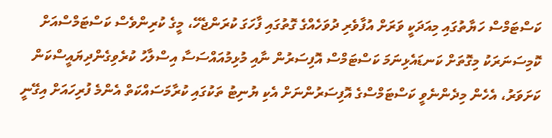ކަސްޓަމްސް ހަޔާތުގައި މިއަދަކީ ވަރަށް އުފާވެރި ދުވަހެއްގެ ގޮތުގައި ފާހަގަ ކުރަންޖެހޭ، މީގެ ކުރިންވެސް ކަސްޓަމްސްއަށް ކޮމިސަނަރަކު މިގޮތަށް ކަނޑައެޅިނަމަ ކަސްޓަމްސް އޮފިސަރުން ނާއި މުޅިމުއައްސަސާ އިސްލާހު ކުރެވިގެންދިޔައީސްކަން ކަށަވަރު، އެހެން މިދެންނެވީ ކަސްޓަމްސްގެ އޮފިސަރުންނަށް އެކި ޔުނިޓު ތަކުގައި ކުރާމަސައްކަތް އެންމެ ފުރިހައަށް އިގޭނީ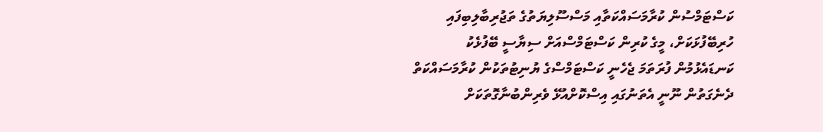ކަސްޓަމްސުން ކުރާމަސައްކަތާއި މަސްސޫލިޔަތުގެ ތަޖުރިބާލިބިފައި ހުރިބޭފުޅަކަށް، މީގެ ކުރިން ކަސްޓަމްސްއަށް ސިޔާސީ ބޭފުޅެކު ކަނޑައެޅުމުން ފުރަތަމަ ޖެހެނީ ކަސްޓަމްސްގެ ޔުނިޓުތަކުން ކުރާމަސައްކަތް ދެނެގަތުން ނޫނީ އެތަނުގައި އިސްކޮށްއުޅޭ ވެރިންބުނާގޮތަކަށް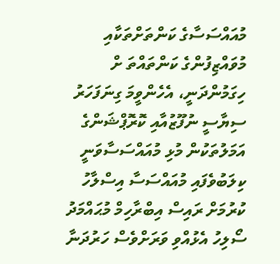މުއައްސަސާގެ ކަންތަށްތަކާއި މުވައްޒިފުންގެ ކަންތައްތަ ށް ހިގަމުންދަނީ، އެހެންވީމަ ގިނަފަހަރު ސިޔާސީ ނުފޫޒުއާއި ކޮރޮޕްޝަންގެ އަމަލުތަކުން މުޅި މުއައްސަސާވަނީ ކިލަބުވެފައި މުއައްސަސާ އިސްލާހު ކުރުމަށް ރައިސް އިބްރާހިމް މުޙައްމަދު ސޯލިހު އެޅުއްވި ވަރަށްވެސް ހަރުދަނާ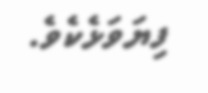ފިޔަވަޅެކެވެ.